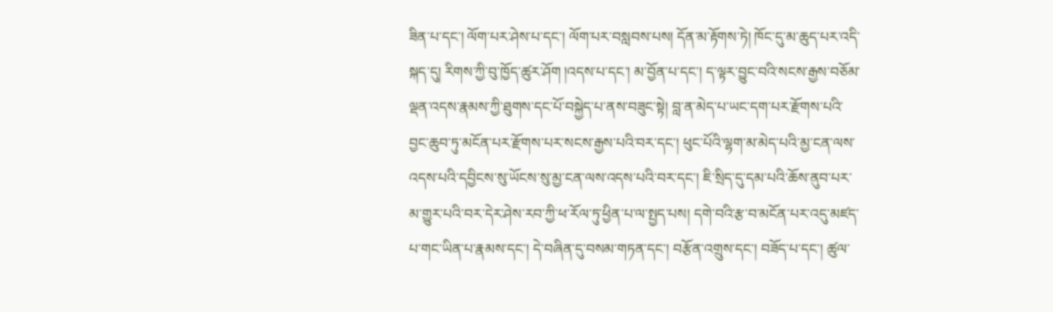ཟིན་པ་དང་། ལོག་པར་ཤེས་པ་དང་། ལོག་པར་བསླབས་པས། དོན་མ་རྟོགས་ཏེ། ཁོང་དུ་མ་ཆུད་པར་འདི་སྐད་དུ། རིགས་ཀྱི་བུ་ཁྱོད་ཚུར་ཤོག །འདས་པ་དང་། མ་བྱོན་པ་དང་། ད་ལྟར་བྱུང་བའི་སངས་རྒྱས་བཅོམ་ལྡན་འདས་རྣམས་ཀྱི་ཐུགས་དང་པོ་བསྐྱེད་པ་ནས་བཟུང་སྟེ། བླ་ན་མེད་པ་ཡང་དག་པར་རྫོགས་པའི་བྱང་ཆུབ་ཏུ་མངོན་པར་རྫོགས་པར་སངས་རྒྱས་པའི་བར་དང་། ཕུང་པོའི་ལྷག་མ་མེད་པའི་མྱ་ངན་ལས་འདས་པའི་དབྱིངས་སུ་ཡོངས་སུ་མྱ་ངན་ལས་འདས་པའི་བར་དང་། ཇི་སྲིད་དུ་དམ་པའི་ཆོས་ནུབ་པར་མ་གྱུར་པའི་བར་དེར་ཤེས་རབ་ཀྱི་ཕ་རོལ་ཏུ་ཕྱིན་པ་ལ་སྤྱད་པས། དགེ་བའི་རྩ་བ་མངོན་པར་འདུ་མཛད་པ་གང་ཡིན་པ་རྣམས་དང་། དེ་བཞིན་དུ་བསམ་གཏན་དང་། བརྩོན་འགྲུས་དང་། བཟོད་པ་དང་། ཚུལ་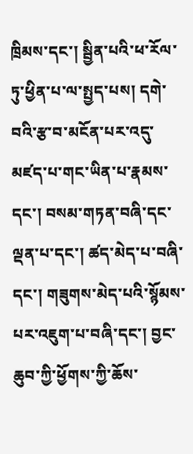ཁྲིམས་དང་། སྦྱིན་པའི་ཕ་རོལ་ཏུ་ཕྱིན་པ་ལ་སྤྱད་པས། དགེ་བའི་རྩ་བ་མངོན་པར་འདུ་མཛད་པ་གང་ཡིན་པ་རྣམས་དང་། བསམ་གཏན་བཞི་དང་ལྡན་པ་དང་། ཚད་མེད་པ་བཞི་དང་། གཟུགས་མེད་པའི་སྙོམས་པར་འཇུག་པ་བཞི་དང་། བྱང་ཆུབ་ཀྱི་ཕྱོགས་ཀྱི་ཆོས་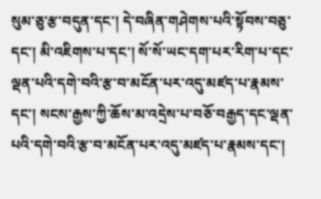སུམ་ཅུ་རྩ་བདུན་དང་། དེ་བཞིན་གཤེགས་པའི་སྟོབས་བཅུ་དང་། མི་འཇིགས་པ་དང་། སོ་སོ་ཡང་དག་པར་རིག་པ་དང་ལྡན་པའི་དགེ་བའི་རྩ་བ་མངོན་པར་འདུ་མཛད་པ་རྣམས་དང་། སངས་རྒྱས་ཀྱི་ཆོས་མ་འདྲེས་པ་བཅོ་བརྒྱད་དང་ལྡན་པའི་དགེ་བའི་རྩ་བ་མངོན་པར་འདུ་མཛད་པ་རྣམས་དང་།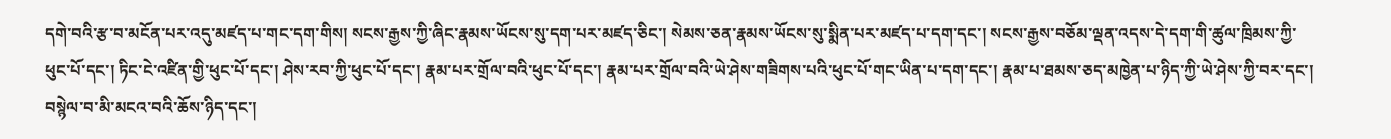དགེ་བའི་རྩ་བ་མངོན་པར་འདུ་མཛད་པ་གང་དག་གིས། སངས་རྒྱས་ཀྱི་ཞིང་རྣམས་ཡོངས་སུ་དག་པར་མཛད་ཅིང་། སེམས་ཅན་རྣམས་ཡོངས་སུ་སྨིན་པར་མཛད་པ་དག་དང་། སངས་རྒྱས་བཅོམ་ལྡན་འདས་དེ་དག་གི་ཚུལ་ཁྲིམས་ཀྱི་ཕུང་པོ་དང་། ཏིང་ངེ་འཛིན་གྱི་ཕུང་པོ་དང་། ཤེས་རབ་ཀྱི་ཕུང་པོ་དང་། རྣམ་པར་གྲོལ་བའི་ཕུང་པོ་དང་། རྣམ་པར་གྲོལ་བའི་ཡེ་ཤེས་གཟིགས་པའི་ཕུང་པོ་གང་ཡིན་པ་དག་དང་། རྣམ་པ་ཐམས་ཅད་མཁྱེན་པ་ཉིད་ཀྱི་ཡེ་ཤེས་ཀྱི་བར་དང་། བསྙེལ་བ་མི་མངའ་བའི་ཆོས་ཉིད་དང་།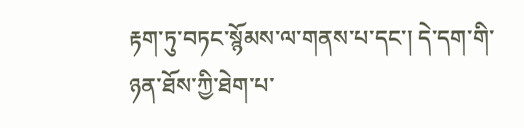རྟག་ཏུ་བཏང་སྙོམས་ལ་གནས་པ་དང་། དེ་དག་གི་ཉན་ཐོས་ཀྱི་ཐེག་པ་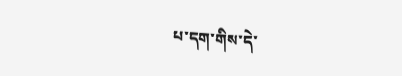པ་དག་གིས་དེ་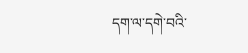དག་ལ་དགེ་བའི་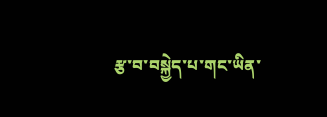རྩ་བ་བསྐྱེད་པ་གང་ཡིན་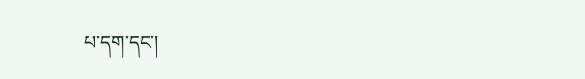པ་དག་དང་།